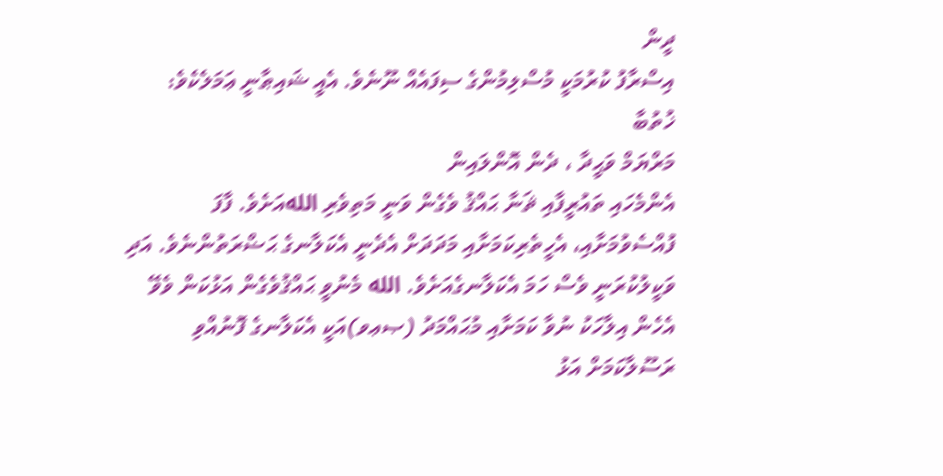ދީން
އިސްރާފު ކުރުމަކީ މުސްލިމުންގެ ސިފައެއް ނޫނެވެ. އެއީ ޝައިޠާނީ ޢަމަލެކެވެ: ޚުތުބާ
މަރްޔަމް ވަޙީދާ ، ދެން އޮންލައިން
އެންމެހައި ތައުރީފާއި ޘަނާ ޙައްޤު ވެގެން ވަނީ މަތިވެރި اللهއަށެވެ. ފާފަ ފުއްސެވުމަށާއި، އެހީތެރިކަމަށާއި މަދަދަށް އެދެނީ އެކަލާނގެ ޙަޟްރަތުންނެވެ. އަދި ވަކީލުކުރަނީ ވެސް ހަމަ އެކަލާނގެއަށެވެ. الله މެނުވީ ޙައްޤުވެގެން އަޅުކަން ވެވޭ އެހެން އިލާހަކު ނުވާ ކަމަށާއި މުޙައްމަދު (ޞޢވ)އަކީ އެކަލާނގެ ފޮނުއްވި ރަސޫލާކަމަށް އަޅު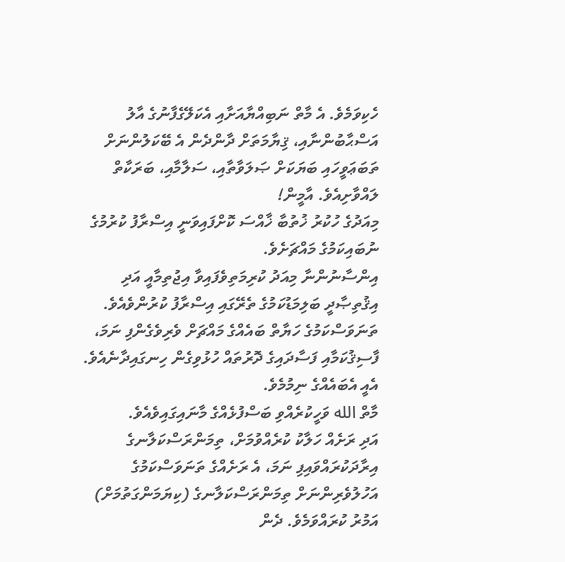ހެކިވަމެވެ. އެ މާތް ނަބިއްޔާއަށާއި އެކަލޭގެފާނުގެ އާލު އަސްޙާބުންނާއި، ޤިޔާމަތަށް ދާންދެން އެ ބޭކަލުންނަށް ތަބަޢަވީހައި ބަޔަކަށް ޞަލަވާތާއި، ސަލާމާއި، ބަރަކާތް ލައްވާށިއެވެ. އާމީން!
މިއަދުގެ ހުކުރު ޚުތުބާ ޚާއްސަ ކޮށްފައިވަނީ އިސްރާފު ކުރުމުގެ ނުބައިކަމުގެ މައްޗަށެވެ.
އިންސާނުންނާ މިއަދު ކުރިމަތިވެފައިވާ އިޖުތިމާއީ އަދި އިޤުތިޞާދީ ބަލިމަޑުކަމުގެ ތެރޭގައި އިސްރާފު ކުރުންވެއެވެ. ތަނަވަސްކަމުގެ ހަޔާތް ބައެއްގެ މައްޗަށް ވެރިވެގެންފި ނަމަ، ފާސިޤުކަމާއި ފަސާދައިގެ ދޮރުތައް ހުޅުވިގެން ހިނގައިދާނެއެވެ. އެއީ އެބައެއްގެ ނިމުމެވެ.
މާތް الله ވަހީކުރެއްވި ބަސްފުޅެއްގެ މާނައިގައިވެއެވެ.
އަދި ރަށެއް ހަލާކު ކުރެއްވުމަށް، ތިމަންރަސްކަލާނގެ އިރާދަކުރައްވައިފި ނަމަ، އެ ރަށެއްގެ ތަނަވަސްކަމުގެ އަހުލުވެރިންނަށް ތިމަންރަސްކަލާނގެ (ކިޔަމަންގަތުމަށް) އަމުރު ކުރައްވަމެވެ. ދެން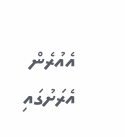އެއުރެން އެރަށުގައި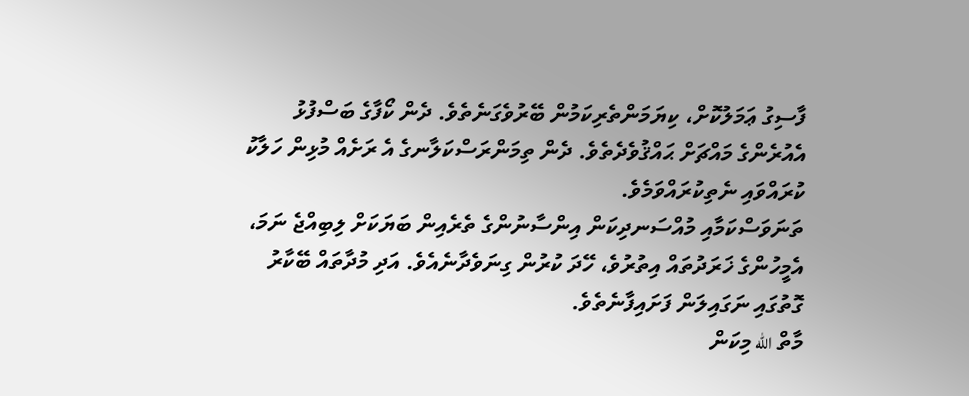ފާސިގު ޢަމަލުކޮށް، ކިޔަމަންތެރިކަމުން ބޭރުވެގަނެތެވެ. ދެން ކޯފާގެ ބަސްފުޅު އެއުރެންގެ މައްޗަށް ޙައްޤުވެދެތެވެ. ދެން ތިމަންރަސްކަލާނގެ އެ ރަށެއް މުޅިން ހަލާކު ކުރައްވައި ނެތިކުރައްވަމެވެ.
ތަނަވަސްކަމާއި މުއްސަނދިކަން އިންސާނުންގެ ތެރެއިން ބަޔަކަށް ލިބިއްޖެ ނަމަ، އެމީހުންގެ ޚަރަދުތައް އިތުރުވެ، ހޭދަ ކުރުން ގިނަވެދާނެއެވެ. އަދި މުދާތައް ބޭކާރު ގޮތުގައި ނަގައިލަން ފަށައިފާނެތެވެ.
މާތް الله މިކަން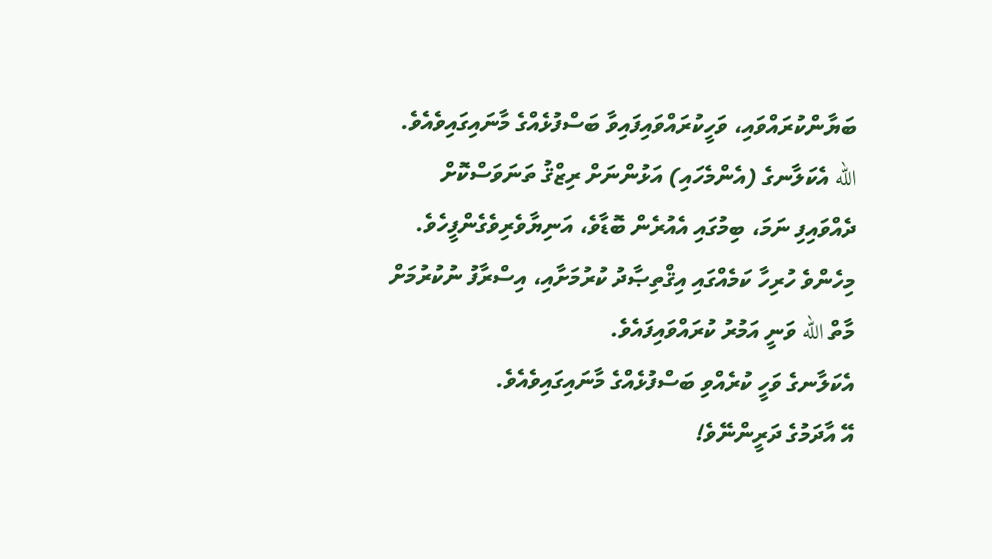ބަޔާންކުރައްވައި، ވަހީކުރައްވައިފައިވާ ބަސްފުޅެއްގެ މާނައިގައިވެއެވެ.
الله އެކަލާނގެ (އެންމެހައި) އަޅުންނަށް ރިޒްޤު ތަނަވަސްކޮށް ދެއްވައިފި ނަމަ، ބިމުގައި އެއުރެން ބޮޑާވެ، އަނިޔާވެރިވެގެންފީހެވެ.
މިހެންވެ ހުރިހާ ކަމެއްގައި އިޤްތިޞާދު ކުރުމަށާއި، އިސްރާފު ނުކުރުމަށް މާތް الله ވަނީ އަމުރު ކުރައްވައިފައެވެ.
އެކަލާނގެ ވަހީ ކުރެއްވި ބަސްފުޅެއްގެ މާނައިގައިވެއެވެ.
އޭ އާދަމުގެ ދަރީންނޭވެ!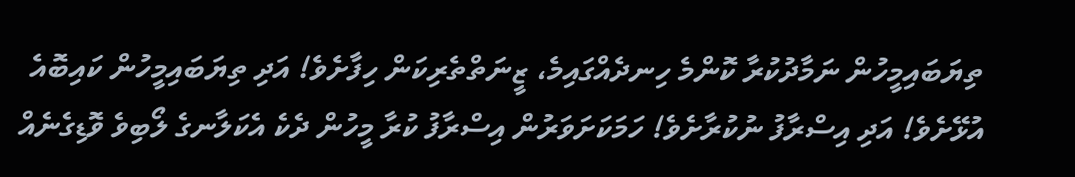ތިޔަބައިމީހުން ނަމާދުކުރާ ކޮންމެ ހިނދެއްގައިމެ، ޒީނަތްތެރިކަން ހިފާށެވެ! އަދި ތިޔަބައިމީހުން ކައިބޮއެ އުޅޭށެވެ! އަދި އިސްރާފު ނުކުރާށެވެ! ހަމަކަށަވަރުން އިސްރާފު ކުރާ މީހުން ދެކެ އެކަލާނގެ ލޯބިވެ ވޮޑިގެނެއް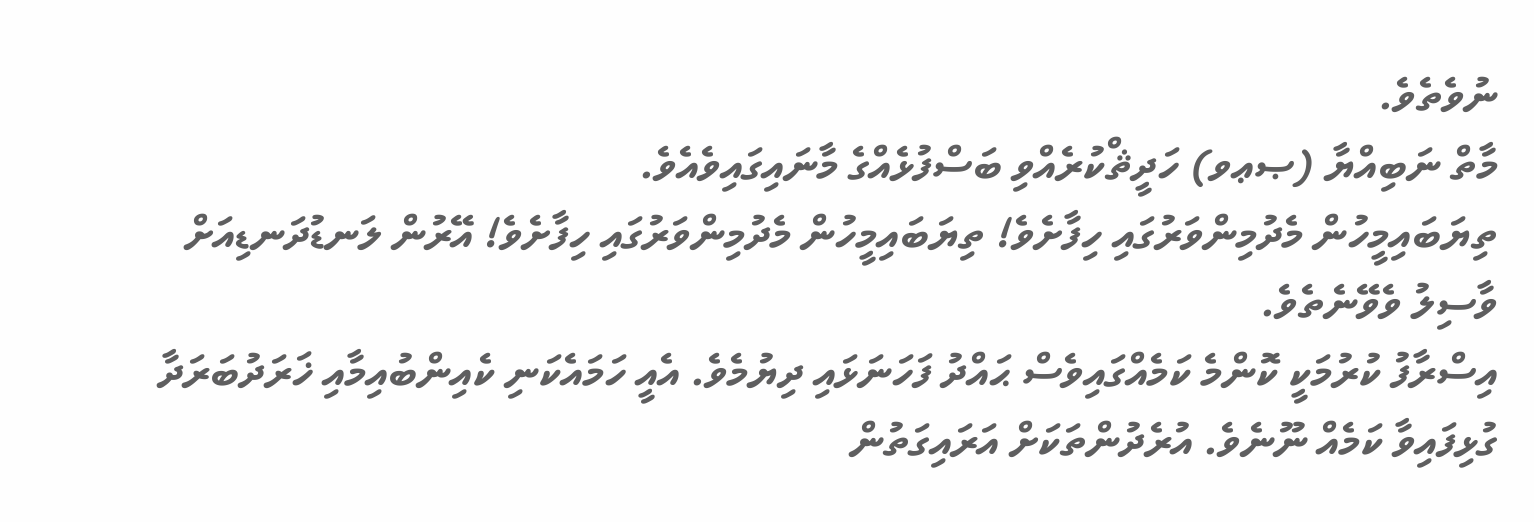ނުވެތެވެ.
މާތް ނަބިއްޔާ (ޞޢވ) ހަދީޘްކުރެއްވި ބަސްފުޅެއްގެ މާނައިގައިވެއެވެ.
ތިޔަބައިމީހުން މެދުމިންވަރުގައި ހިފާށެވެ! ތިޔަބައިމީހުން މެދުމިންވަރުގައި ހިފާށެވެ! އޭރުން ލަނޑުދަނޑިއަށް ވާސިލު ވެވޭނެތެވެ.
އިސްރާފު ކުރުމަކީ ކޮންމެ ކަމެއްގައިވެސް ޙައްދު ފަހަނަޅައި ދިޔުމެވެ. އެއީ ހަމައެކަނި ކެއިންބުއިމާއި ޚަރަދުބަރަދާ ގުޅިފައިވާ ކަމެއް ނޫނެވެ. އުރެދުންތަކަށް އަރައިގަތުން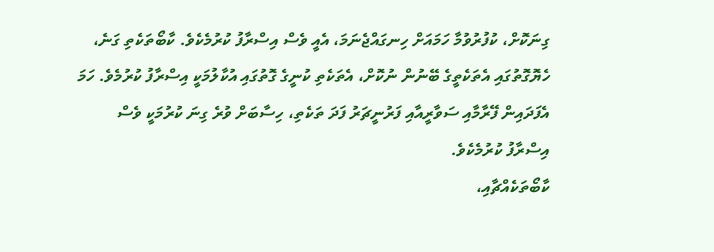ގިނަކޮށް، ކުފުރުވުމާ ހަމައަށް ހިނގައްޖެނަމަ، އެއީ ވެސް އިސްރާފު ކުރުމެކެވެ. ކާބޯތަކެތި ގަނެ، ހެޔޮގޮތުގައި އެތަކެތީގެ ބޭނުން ނުކޮށް، އެތަކެތި ކުނީގެ ގޮތުގައި އުކާލުމަކީ އިސްރާފު ކުރުމެވެ. ހަމަ އެފަދައިން ފޭރާމާއި ސަވާރީއާއި ފަރުނީޗަރު ފަދަ ތަކެތި، ހިސާބަށް ވުރެ ގިނަ ކުރުމަކީ ވެސް އިސްރާފު ކުރުމެކެވެ.
ކާބޯތަކެއްޗާއި،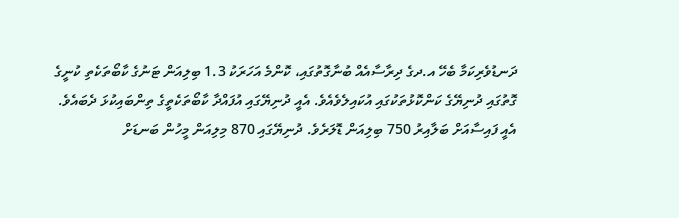ދަނޑުވެރިކަމާ ބެހޭ އ.ދގެ ދިރާސާއެއް ބުނާގޮތުގައި، ކޮންމެ އަހަރަކު 1.3 ބިލިއަން ޓަނުގެ ކާބޯތަކެތި ކުނީގެ ގޮތުގައި ދުނިޔޭގެ ކަންކޮޅުތަކުގައި އުކައިލެވެއެވެ. އެއީ ދުނިޔޭގައި އުފައްދާ ކާބޯތަކެތީގެ ތިންބައިކުޅަ ދެބައެވެ. އެއީ ފައިސާއަށް ބަލާއިރު 750 ބިލިއަން ޑޮލަރެވެ. ދުނިޔޭގައި 870 މިލިއަން މީހުން ބަނޑަށް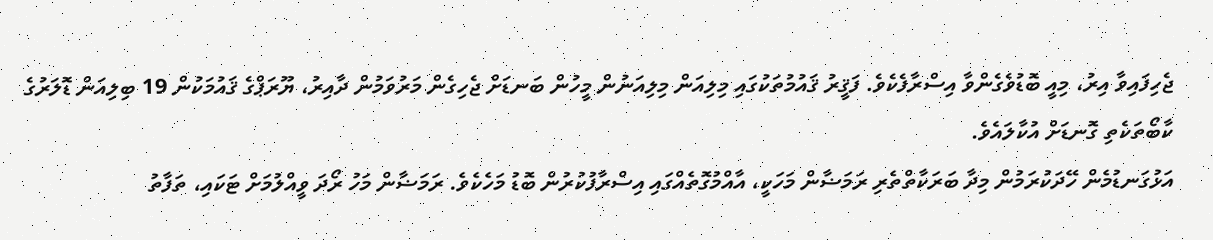ޖެހިފައިވާ އިރު، މިއީ ބޮޑުވެގެންވާ އިސްރާފެކެވެ. ފަޤީރު ޤައުމުތަކުގައި މިލިއަން މިލިއަނުން މީހުން ބަނޑަށް ޖެހިގެން މަރުވަމުން ދާއިރު، ޔޫރަޕްގެ ޤައުމަކުން 19 ބިލިއަން ޑޮލަރުގެ ކާބޯތަކެތި ގޮނޑަށް އުކާލައެވެ.
އަޅުގަނޑުމެން ހޭދަކުރަމުން މިދާ ބަރަކާތްތެރި ރަމަޟާން މަހަކީ، އާއްމުގޮތެއްގައި އިސްރާފުކުރުން ބޮޑު މަހެކެވެ. ރަމަޟާން މަހު ރޯދަ ވީއްލުމަށް ޓަކައި، ތަފާތު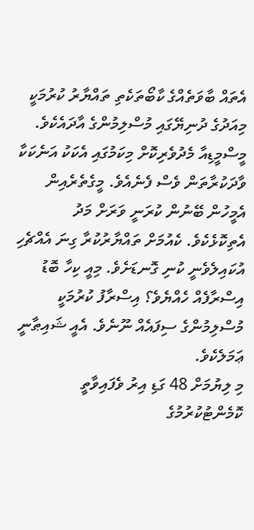އެތައް ބާވަތެއްގެ ކާބޯތަކެތި ތައްޔާރު ކުރުމަކީ މިއަދުގެ ދުނިޔޭގައި މުސްލިމުންގެ އާދައެކެވެ. މީސްމީޑިއާ މެދުވެރިކޮށް މިކަމުގައި އެކަކު އަނެކަކާ ވާދަކުރާތަން ވެސް ފެނެއެވެ. މީގެތެރެއިން އެމީހުން ބޭނުން ކުރަނީ ވަރަށް މަދު އެތިކޮޅެކެވެ. ކެއުމަށް ތައްޔާރުކުރާ ގިނަ އެއްޗެހި އުކައިލެވެނީ ކުނި ގޮނޑަށެވެ. މިއީ ކިހާ ބޮޑު އިސްރާފެއް ހެއްޔެވެ؟ އިސްރާފު ކުރުމަކީ މުސްލިމުންގެ ސިފައެއް ނޫނެވެ. އެއީ ޝައިޠާނީ ޢަމަލެކެވެ.
މި ލިޔުމަށް 48 ގަޑި އިރު ވެފައިވާތީ ކޮމެންޓުކުރުމުގެ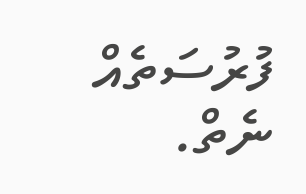ފުރުސަތެއް ނެތް.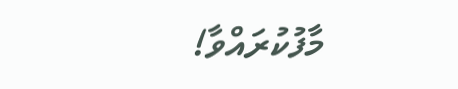މާފުކުރައްވާ!